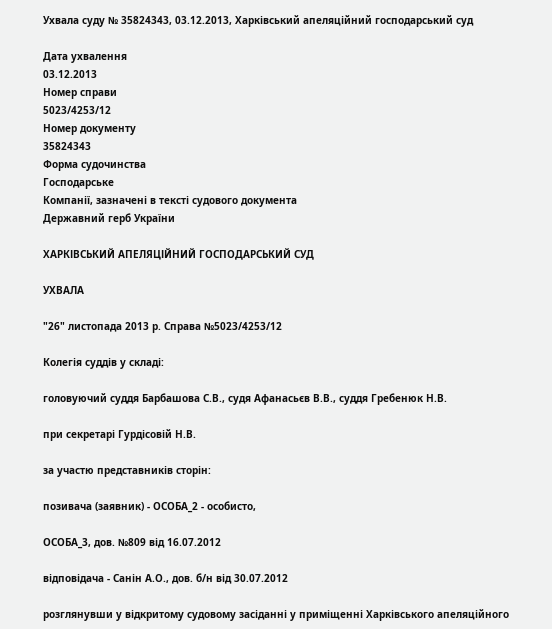Ухвала суду № 35824343, 03.12.2013, Харківський апеляційний господарський суд

Дата ухвалення
03.12.2013
Номер справи
5023/4253/12
Номер документу
35824343
Форма судочинства
Господарське
Компанії, зазначені в тексті судового документа
Державний герб України

ХАРКІВСЬКИЙ АПЕЛЯЦІЙНИЙ ГОСПОДАРСЬКИЙ СУД

УХВАЛА

"26" листопада 2013 р. Справа №5023/4253/12

Колегія суддів у складі:

головуючий суддя Барбашова С.В., судя Афанасьєв В.В., суддя Гребенюк Н.В.

при секретарі Гурдісовій Н.В.

за участю представників сторін:

позивача (заявник) - ОСОБА_2 - особисто,

ОСОБА_3, дов. №809 від 16.07.2012

відповідача - Санін А.О., дов. б/н від 30.07.2012

розглянувши у відкритому судовому засіданні у приміщенні Харківського апеляційного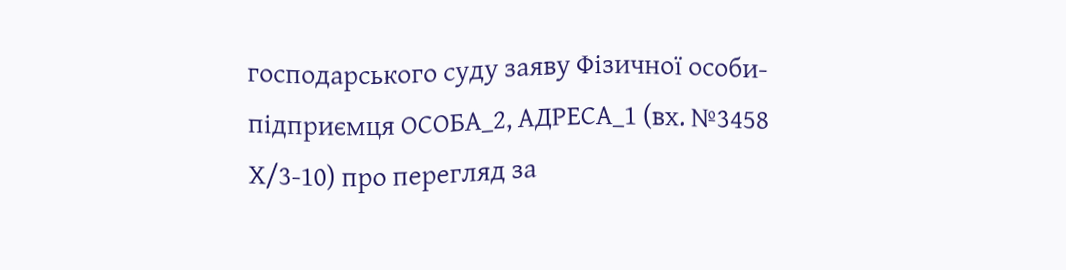господарського суду заяву Фізичної особи-підприємця ОСОБА_2, АДРЕСА_1 (вх. №3458 Х/3-10) про перегляд за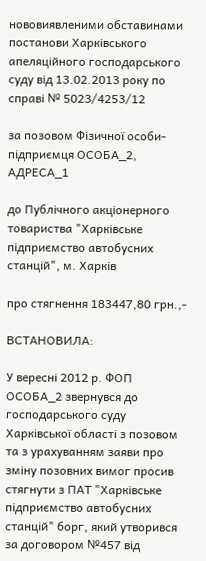нововиявленими обставинами постанови Харківського апеляційного господарського суду від 13.02.2013 року по справі № 5023/4253/12

за позовом Фізичної особи-підприємця ОСОБА_2, АДРЕСА_1

до Публічного акціонерного товариства "Харківське підприємство автобусних станцій", м. Харків

про стягнення 183447,80 грн.,-

ВСТАНОВИЛА:

У вересні 2012 р. ФОП ОСОБА_2 звернувся до господарського суду Харківської області з позовом та з урахуванням заяви про зміну позовних вимог просив стягнути з ПАТ "Харківське підприємство автобусних станцій" борг, який утворився за договором №457 від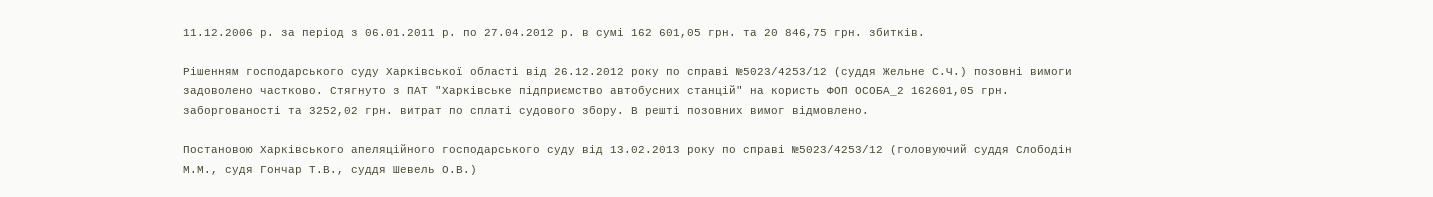11.12.2006 р. за період з 06.01.2011 р. по 27.04.2012 р. в сумі 162 601,05 грн. та 20 846,75 грн. збитків.

Рішенням господарського суду Харківської області від 26.12.2012 року по справі №5023/4253/12 (суддя Жельне С.Ч.) позовні вимоги задоволено частково. Стягнуто з ПАТ "Харківське підприємство автобусних станцій" на користь ФОП ОСОБА_2 162601,05 грн. заборгованості та 3252,02 грн. витрат по сплаті судового збору. В решті позовних вимог відмовлено.

Постановою Харківського апеляційного господарського суду від 13.02.2013 року по справі №5023/4253/12 (головуючий суддя Слободін М.М., судя Гончар Т.В., суддя Шевель О.В.)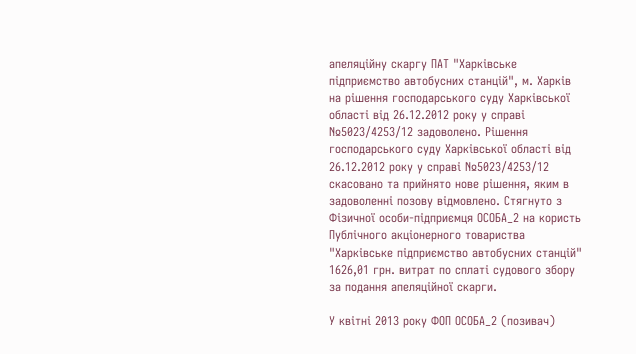апеляційну скаргу ПАТ "Харківське підприємство автобусних станцій", м. Харків на рішення господарського суду Харківської області від 26.12.2012 року у справі №5023/4253/12 задоволено. Рішення господарського суду Харківської області від 26.12.2012 року у справі №5023/4253/12 скасовано та прийнято нове рішення, яким в задоволенні позову відмовлено. Стягнуто з Фізичної особи-підприємця ОСОБА_2 на користь Публічного акціонерного товариства "Харківське підприємство автобусних станцій" 1626,01 грн. витрат по сплаті судового збору за подання апеляційної скарги.

У квітні 2013 року ФОП ОСОБА_2 (позивач)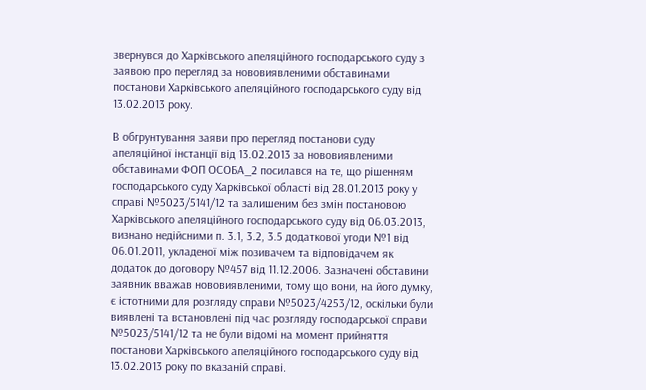звернувся до Харківського апеляційного господарського суду з заявою про перегляд за нововиявленими обставинами постанови Харківського апеляційного господарського суду від 13.02.2013 року.

В обгрунтування заяви про перегляд постанови суду апеляційної інстанції від 13.02.2013 за нововиявленими обставинами ФОП ОСОБА_2 посилався на те, що рішенням господарського суду Харківської області від 28.01.2013 року у справі №5023/5141/12 та залишеним без змін постановою Харківського апеляційного господарського суду від 06.03.2013, визнано недійсними п. 3.1, 3.2, 3.5 додаткової угоди №1 від 06.01.2011, укладеної між позивачем та відповідачем як додаток до договору №457 від 11.12.2006. Зазначені обставини заявник вважав нововиявленими, тому що вони, на його думку, є істотними для розгляду справи №5023/4253/12, оскільки були виявлені та встановлені під час розгляду господарської справи №5023/5141/12 та не були відомі на момент прийняття постанови Харківського апеляційного господарського суду від 13.02.2013 року по вказаній справі.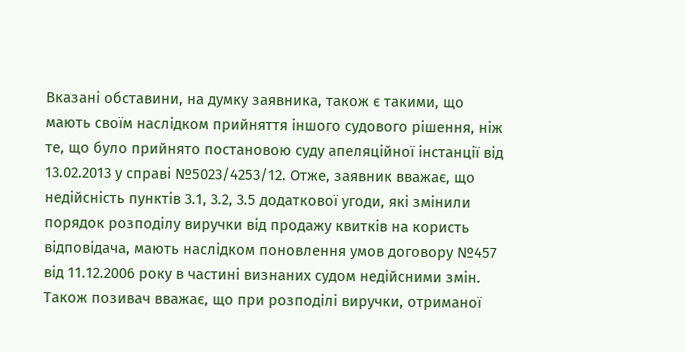Вказані обставини, на думку заявника, також є такими, що мають своїм наслідком прийняття іншого судового рішення, ніж те, що було прийнято постановою суду апеляційної інстанції від 13.02.2013 у справі №5023/4253/12. Отже, заявник вважає, що недійсність пунктів 3.1, 3.2, 3.5 додаткової угоди, які змінили порядок розподілу виручки від продажу квитків на користь відповідача, мають наслідком поновлення умов договору №457 від 11.12.2006 року в частині визнаних судом недійсними змін. Також позивач вважає, що при розподілі виручки, отриманої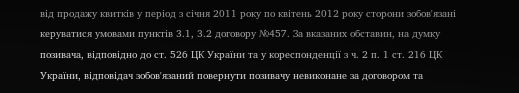від продажу квитків у період з січня 2011 року по квітень 2012 року сторони зобов'язані керуватися умовами пунктів 3.1, 3.2 договору №457. За вказаних обставин, на думку позивача, відповідно до ст. 526 ЦК України та у кореспонденції з ч. 2 п. 1 ст. 216 ЦК України, відповідач зобов'язаний повернути позивачу невиконане за договором та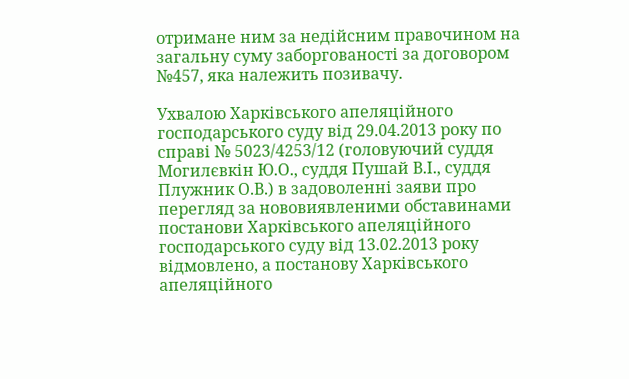отримане ним за недійсним правочином на загальну суму заборгованості за договором №457, яка належить позивачу.

Ухвалою Харківського апеляційного господарського суду від 29.04.2013 року по справі № 5023/4253/12 (головуючий суддя Могилєвкін Ю.О., суддя Пушай В.І., суддя Плужник О.В.) в задоволенні заяви про перегляд за нововиявленими обставинами постанови Харківського апеляційного господарського суду від 13.02.2013 року відмовлено, а постанову Харківського апеляційного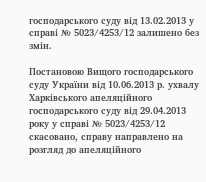господарського суду від 13.02.2013 у справі № 5023/4253/12 залишено без змін.

Постановою Вищого господарського суду України від 10.06.2013 р. ухвалу Харківського апеляційного господарського суду від 29.04.2013 року у справі № 5023/4253/12 скасовано, справу направлено на розгляд до апеляційного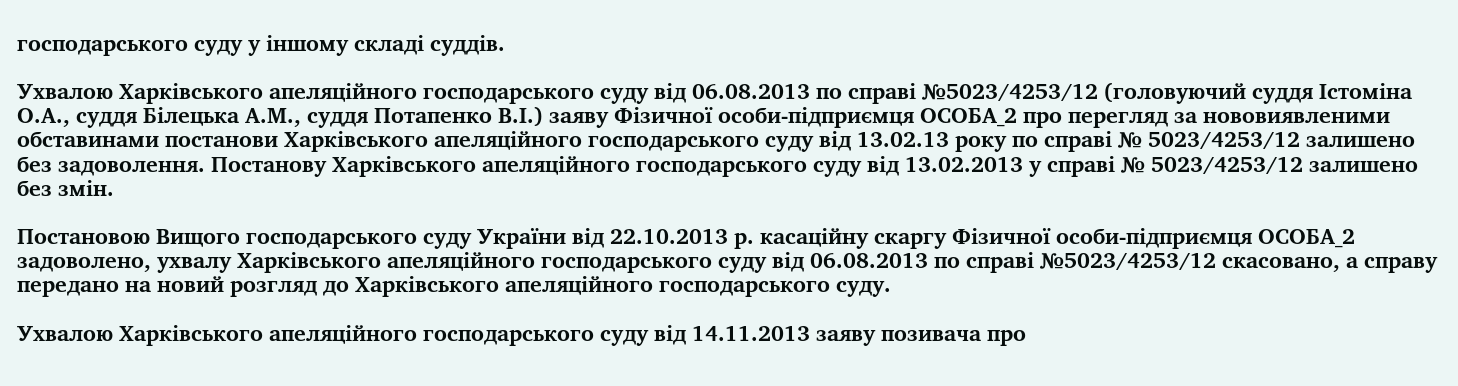господарського суду у іншому складі суддів.

Ухвалою Харківського апеляційного господарського суду від 06.08.2013 по справі №5023/4253/12 (головуючий суддя Істоміна О.А., суддя Білецька А.М., суддя Потапенко В.І.) заяву Фізичної особи-підприємця ОСОБА_2 про перегляд за нововиявленими обставинами постанови Харківського апеляційного господарського суду від 13.02.13 року по справі № 5023/4253/12 залишено без задоволення. Постанову Харківського апеляційного господарського суду від 13.02.2013 у справі № 5023/4253/12 залишено без змін.

Постановою Вищого господарського суду України від 22.10.2013 р. касаційну скаргу Фізичної особи-підприємця ОСОБА_2 задоволено, ухвалу Харківського апеляційного господарського суду від 06.08.2013 по справі №5023/4253/12 скасовано, а справу передано на новий розгляд до Харківського апеляційного господарського суду.

Ухвалою Харківського апеляційного господарського суду від 14.11.2013 заяву позивача про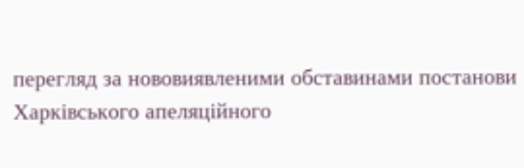перегляд за нововиявленими обставинами постанови Харківського апеляційного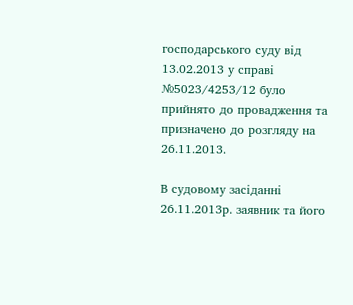господарського суду від 13.02.2013 у справі №5023/4253/12 було прийнято до провадження та призначено до розгляду на 26.11.2013.

В судовому засіданні 26.11.2013р. заявник та його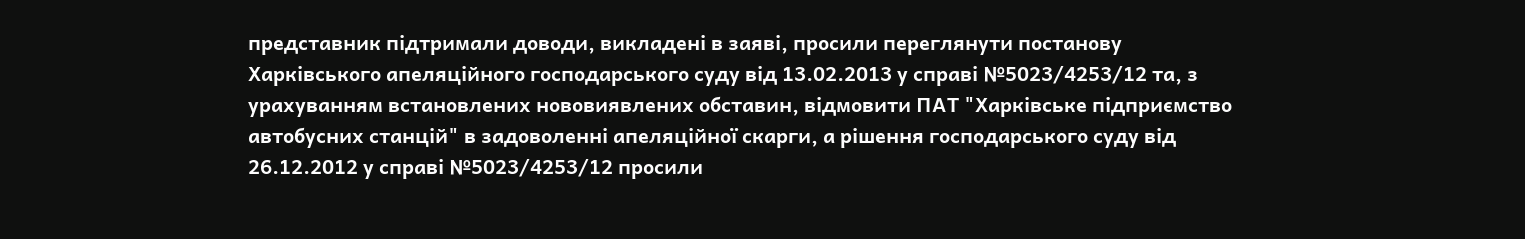представник підтримали доводи, викладені в заяві, просили переглянути постанову Харківського апеляційного господарського суду від 13.02.2013 у справі №5023/4253/12 та, з урахуванням встановлених нововиявлених обставин, відмовити ПАТ "Харківське підприємство автобусних станцій" в задоволенні апеляційної скарги, а рішення господарського суду від 26.12.2012 у справі №5023/4253/12 просили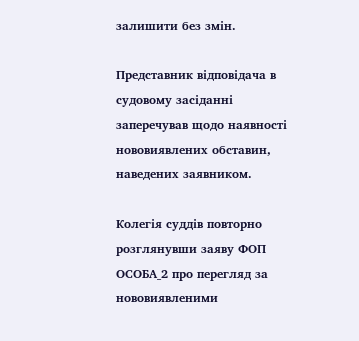залишити без змін.

Представник відповідача в судовому засіданні заперечував щодо наявності нововиявлених обставин, наведених заявником.

Колегія суддів повторно розглянувши заяву ФОП ОСОБА_2 про перегляд за нововиявленими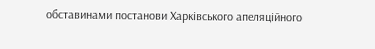обставинами постанови Харківського апеляційного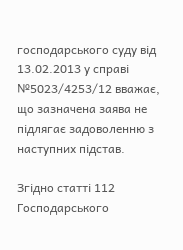господарського суду від 13.02.2013 у справі №5023/4253/12 вважає, що зазначена заява не підлягає задоволенню з наступних підстав.

Згідно статті 112 Господарського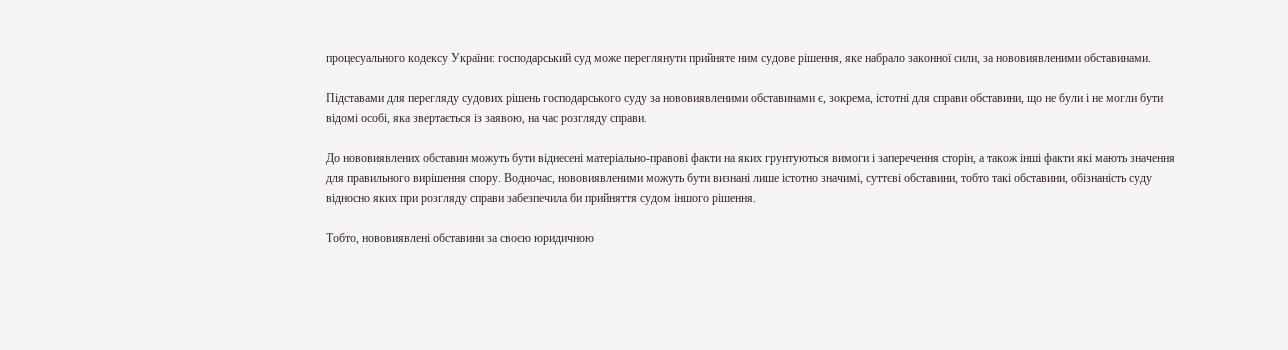процесуального кодексу України: господарський суд може переглянути прийняте ним судове рішення, яке набрало законної сили, за нововиявленими обставинами.

Підставами для перегляду судових рішень господарського суду за нововиявленими обставинами є, зокрема, істотні для справи обставини, що не були і не могли бути відомі особі, яка звертається із заявою, на час розгляду справи.

До нововиявлених обставин можуть бути віднесені матеріально-правові факти на яких грунтуються вимоги і заперечення сторін, а також інші факти які мають значення для правильного вирішення спору. Водночас, нововиявленими можуть бути визнані лише істотно значимі, суттєві обставини, тобто такі обставини, обізнаність суду відносно яких при розгляду справи забезпечила би прийняття судом іншого рішення.

Тобто, нововиявлені обставини за своєю юридичною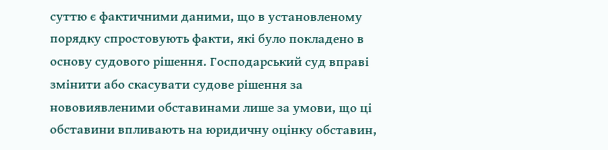суттю є фактичними даними, що в установленому порядку спростовують факти, які було покладено в основу судового рішення. Господарський суд вправі змінити або скасувати судове рішення за нововиявленими обставинами лише за умови, що ці обставини впливають на юридичну оцінку обставин,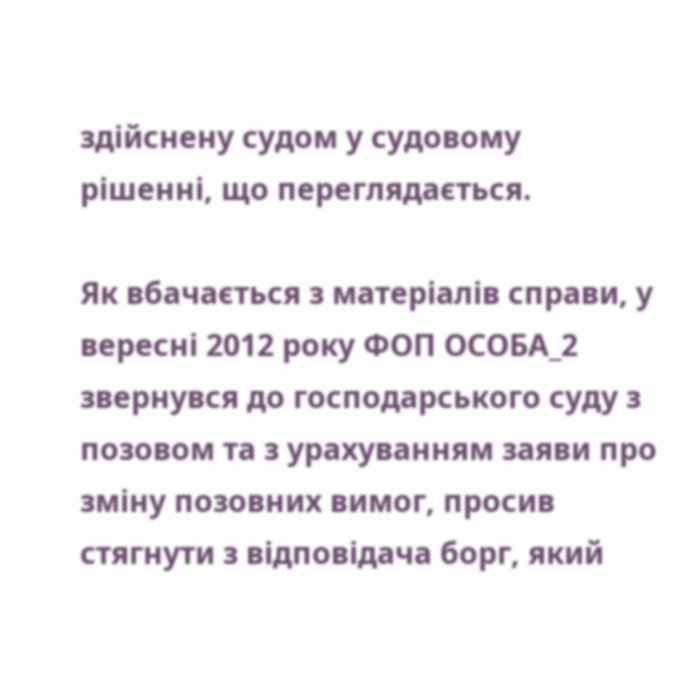здійснену судом у судовому рішенні, що переглядається.

Як вбачається з матеріалів справи, у вересні 2012 року ФОП ОСОБА_2 звернувся до господарського суду з позовом та з урахуванням заяви про зміну позовних вимог, просив стягнути з відповідача борг, який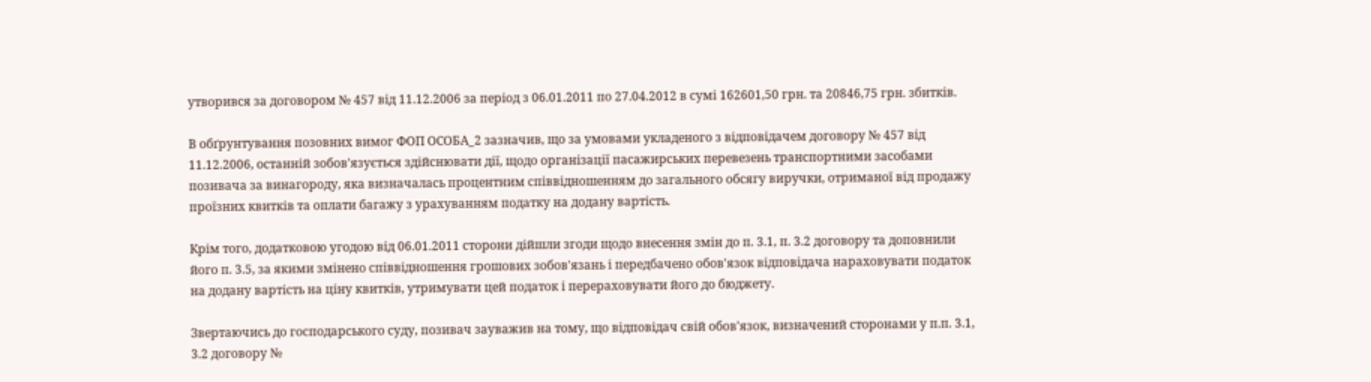утворився за договором № 457 від 11.12.2006 за період з 06.01.2011 по 27.04.2012 в сумі 162601,50 грн. та 20846,75 грн. збитків.

В обґрунтування позовних вимог ФОП ОСОБА_2 зазначив, що за умовами укладеного з відповідачем договору № 457 від 11.12.2006, останній зобов'язується здійснювати дії, щодо організації пасажирських перевезень транспортними засобами позивача за винагороду, яка визначалась процентним співвідношенням до загального обсягу виручки, отриманої від продажу проїзних квитків та оплати багажу з урахуванням податку на додану вартість.

Крім того, додатковою угодою від 06.01.2011 сторони дійшли згоди щодо внесення змін до п. 3.1, п. 3.2 договору та доповнили його п. 3.5, за якими змінено співвідношення грошових зобов'язань і передбачено обов'язок відповідача нараховувати податок на додану вартість на ціну квитків, утримувати цей податок і перераховувати його до бюджету.

Звертаючись до господарського суду, позивач зауважив на тому, що відповідач свій обов'язок, визначений сторонами у п.п. 3.1, 3.2 договору №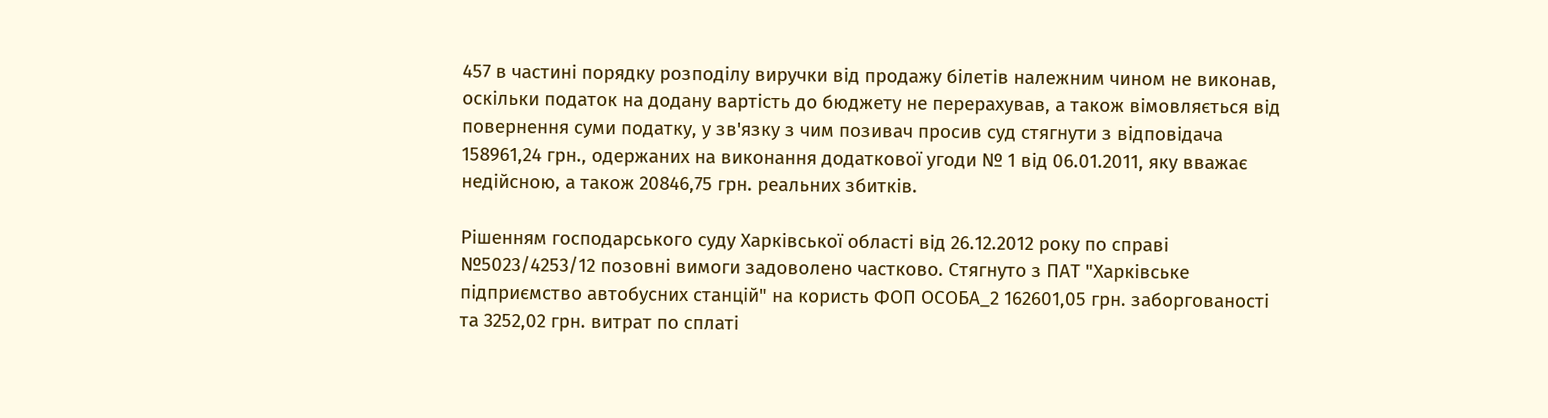457 в частині порядку розподілу виручки від продажу білетів належним чином не виконав, оскільки податок на додану вартість до бюджету не перерахував, а також вімовляється від повернення суми податку, у зв'язку з чим позивач просив суд стягнути з відповідача 158961,24 грн., одержаних на виконання додаткової угоди № 1 від 06.01.2011, яку вважає недійсною, а також 20846,75 грн. реальних збитків.

Рішенням господарського суду Харківської області від 26.12.2012 року по справі №5023/4253/12 позовні вимоги задоволено частково. Стягнуто з ПАТ "Харківське підприємство автобусних станцій" на користь ФОП ОСОБА_2 162601,05 грн. заборгованості та 3252,02 грн. витрат по сплаті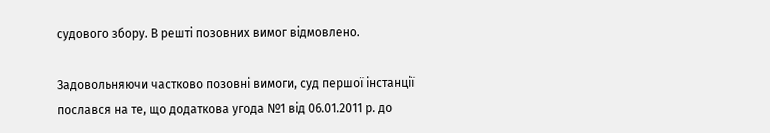судового збору. В решті позовних вимог відмовлено.

Задовольняючи частково позовні вимоги, суд першої інстанції послався на те, що додаткова угода №1 від 06.01.2011 р. до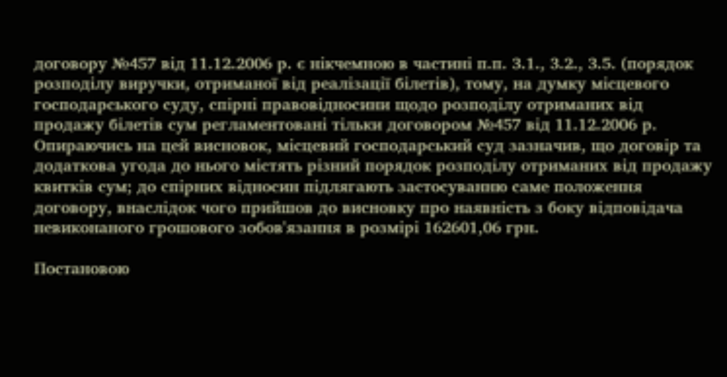договору №457 від 11.12.2006 р. є нікчемною в частині п.п. 3.1., 3.2., 3.5. (порядок розподілу виручки, отриманої від реалізації білетів), тому, на думку місцевого господарського суду, спірні правовідносини щодо розподілу отриманих від продажу білетів сум регламентовані тільки договором №457 від 11.12.2006 р. Опираючись на цей висновок, місцевий господарський суд зазначив, що договір та додаткова угода до нього містять різний порядок розподілу отриманих від продажу квитків сум; до спірних відносин підлягають застосуванню саме положення договору, внаслідок чого прийшов до висновку про наявність з боку відповідача невиконаного грошового зобов'язання в розмірі 162601,06 грн.

Постановою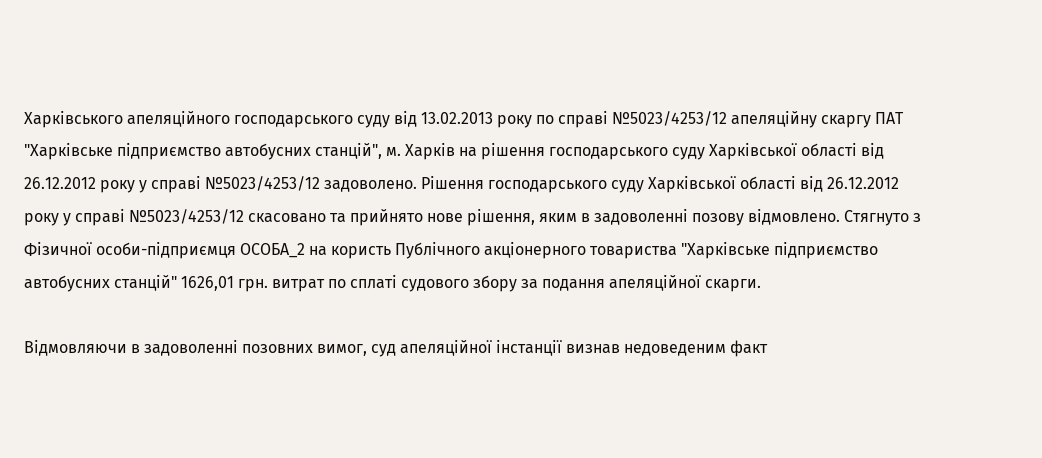Харківського апеляційного господарського суду від 13.02.2013 року по справі №5023/4253/12 апеляційну скаргу ПАТ "Харківське підприємство автобусних станцій", м. Харків на рішення господарського суду Харківської області від 26.12.2012 року у справі №5023/4253/12 задоволено. Рішення господарського суду Харківської області від 26.12.2012 року у справі №5023/4253/12 скасовано та прийнято нове рішення, яким в задоволенні позову відмовлено. Стягнуто з Фізичної особи-підприємця ОСОБА_2 на користь Публічного акціонерного товариства "Харківське підприємство автобусних станцій" 1626,01 грн. витрат по сплаті судового збору за подання апеляційної скарги.

Відмовляючи в задоволенні позовних вимог, суд апеляційної інстанції визнав недоведеним факт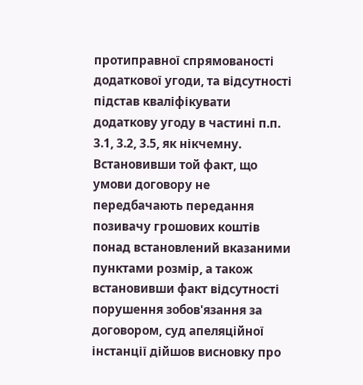протиправної спрямованості додаткової угоди, та відсутності підстав кваліфікувати додаткову угоду в частині п.п. 3.1, 3.2, 3.5, як нікчемну. Встановивши той факт, що умови договору не передбачають передання позивачу грошових коштів понад встановлений вказаними пунктами розмір, а також встановивши факт відсутності порушення зобов'язання за договором, суд апеляційної інстанції дійшов висновку про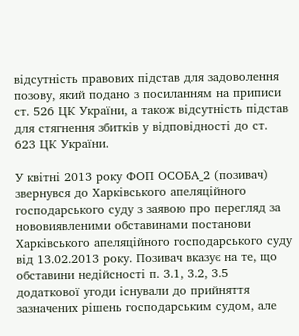відсутність правових підстав для задоволення позову, який подано з посиланням на приписи ст. 526 ЦК України, а також відсутність підстав для стягнення збитків у відповідності до ст. 623 ЦК України.

У квітні 2013 року ФОП ОСОБА_2 (позивач) звернувся до Харківського апеляційного господарського суду з заявою про перегляд за нововиявленими обставинами постанови Харківського апеляційного господарського суду від 13.02.2013 року. Позивач вказує на те, що обставини недійсності п. 3.1, 3.2, 3.5 додаткової угоди існували до прийняття зазначених рішень господарським судом, але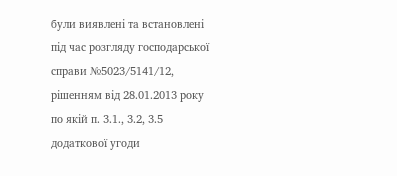були виявлені та встановлені під час розгляду господарської справи №5023/5141/12, рішенням від 28.01.2013 року по якій п. 3.1., 3.2, 3.5 додаткової угоди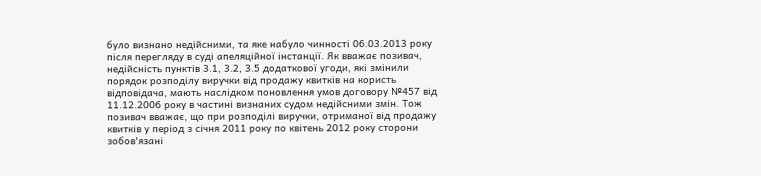було визнано недійсними, та яке набуло чинності 06.03.2013 року після перегляду в суді апеляційної інстанції. Як вважає позивач, недійсність пунктів 3.1, 3.2, 3.5 додаткової угоди, які змінили порядок розподілу виручки від продажу квитків на користь відповідача, мають наслідком поновлення умов договору №457 від 11.12.2006 року в частині визнаних судом недійсними змін. Тож позивач вважає, що при розподілі виручки, отриманої від продажу квитків у період з січня 2011 року по квітень 2012 року сторони зобов'язані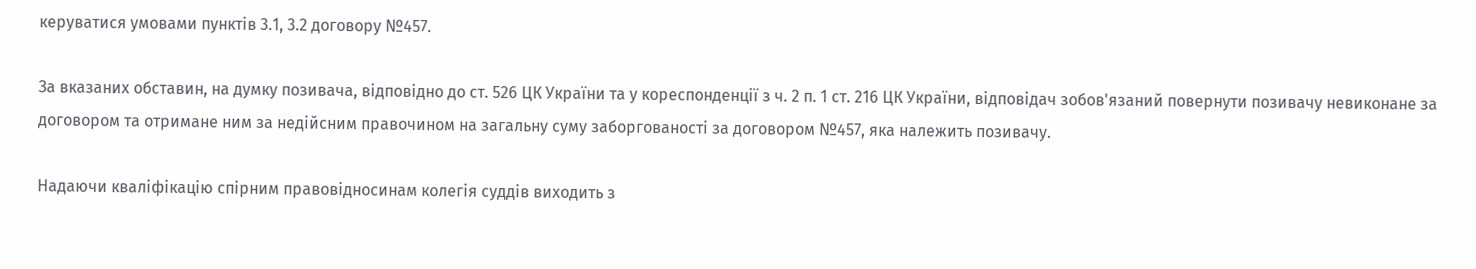керуватися умовами пунктів 3.1, 3.2 договору №457.

За вказаних обставин, на думку позивача, відповідно до ст. 526 ЦК України та у кореспонденції з ч. 2 п. 1 ст. 216 ЦК України, відповідач зобов'язаний повернути позивачу невиконане за договором та отримане ним за недійсним правочином на загальну суму заборгованості за договором №457, яка належить позивачу.

Надаючи кваліфікацію спірним правовідносинам колегія суддів виходить з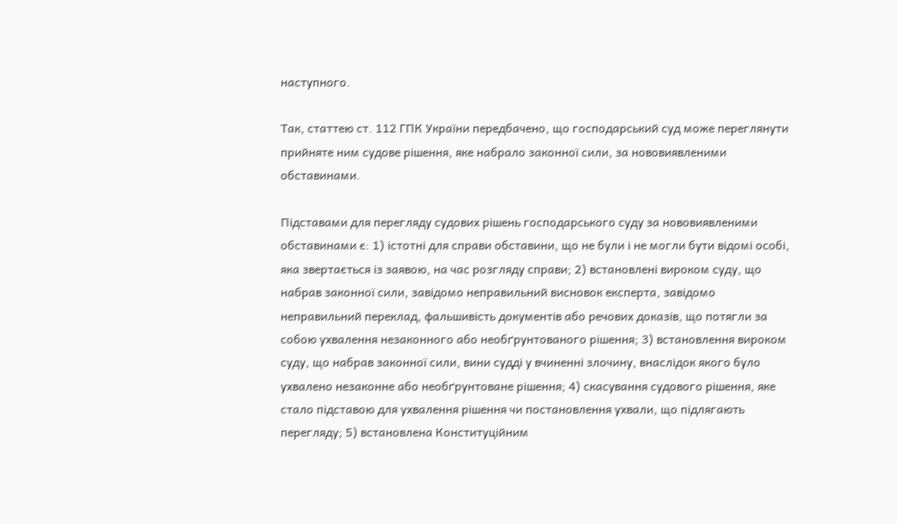наступного.

Так, статтею ст. 112 ГПК України передбачено, що господарський суд може переглянути прийняте ним судове рішення, яке набрало законної сили, за нововиявленими обставинами.

Підставами для перегляду судових рішень господарського суду за нововиявленими обставинами є: 1) істотні для справи обставини, що не були і не могли бути відомі особі, яка звертається із заявою, на час розгляду справи; 2) встановлені вироком суду, що набрав законної сили, завідомо неправильний висновок експерта, завідомо неправильний переклад, фальшивість документів або речових доказів, що потягли за собою ухвалення незаконного або необґрунтованого рішення; 3) встановлення вироком суду, що набрав законної сили, вини судді у вчиненні злочину, внаслідок якого було ухвалено незаконне або необґрунтоване рішення; 4) скасування судового рішення, яке стало підставою для ухвалення рішення чи постановлення ухвали, що підлягають перегляду; 5) встановлена Конституційним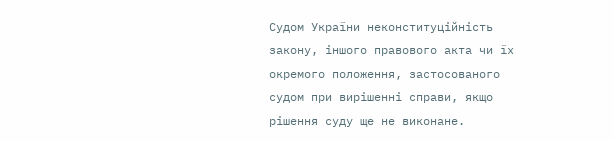Судом України неконституційність закону, іншого правового акта чи їх окремого положення, застосованого судом при вирішенні справи, якщо рішення суду ще не виконане.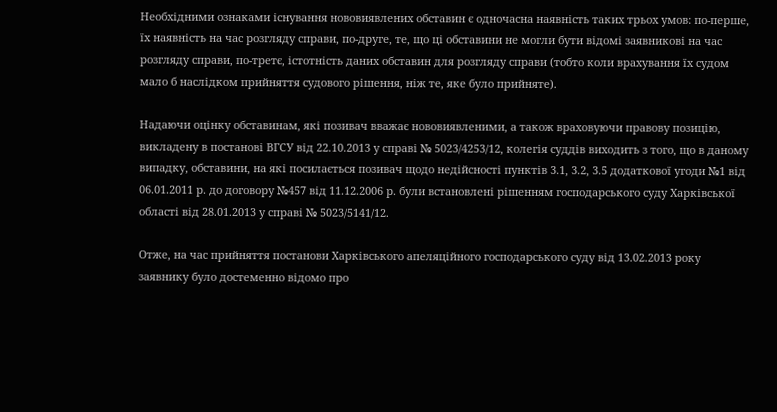Необхідними ознаками існування нововиявлених обставин є одночасна наявність таких трьох умов: по-перше, їх наявність на час розгляду справи, по-друге, те, що ці обставини не могли бути відомі заявникові на час розгляду справи, по-третє, істотність даних обставин для розгляду справи (тобто коли врахування їх судом мало б наслідком прийняття судового рішення, ніж те, яке було прийняте).

Надаючи оцінку обставинам, які позивач вважає нововиявленими, а також враховуючи правову позицію, викладену в постанові ВГСУ від 22.10.2013 у справі № 5023/4253/12, колегія суддів виходить з того, що в даному випадку, обставини, на які посилається позивач щодо недійсності пунктів 3.1, 3.2, 3.5 додаткової угоди №1 від 06.01.2011 р. до договору №457 від 11.12.2006 р. були встановлені рішенням господарського суду Харківської області від 28.01.2013 у справі № 5023/5141/12.

Отже, на час прийняття постанови Харківського апеляційного господарського суду від 13.02.2013 року заявнику було достеменно відомо про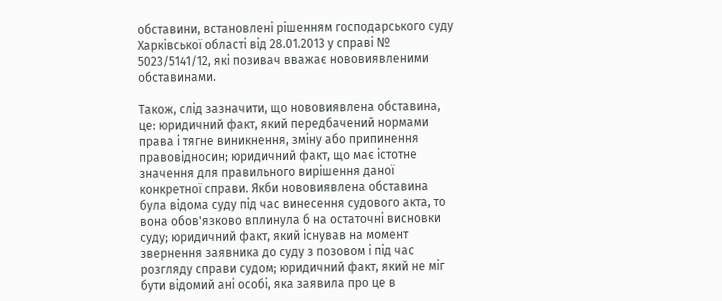обставини, встановлені рішенням господарського суду Харківської області від 28.01.2013 у справі № 5023/5141/12, які позивач вважає нововиявленими обставинами.

Також, слід зазначити, що нововиявлена обставина, це: юридичний факт, який передбачений нормами права і тягне виникнення, зміну або припинення правовідносин; юридичний факт, що має істотне значення для правильного вирішення даної конкретної справи. Якби нововиявлена обставина була відома суду під час винесення судового акта, то вона обов'язково вплинула б на остаточні висновки суду; юридичний факт, який існував на момент звернення заявника до суду з позовом і під час розгляду справи судом; юридичний факт, який не міг бути відомий ані особі, яка заявила про це в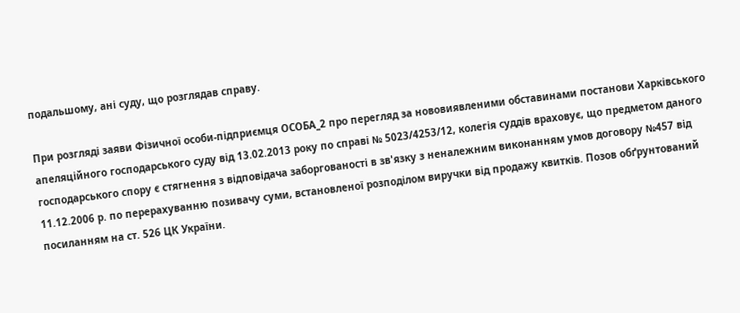подальшому, ані суду, що розглядав справу.

При розгляді заяви Фізичної особи-підприємця ОСОБА_2 про перегляд за нововиявленими обставинами постанови Харківського апеляційного господарського суду від 13.02.2013 року по справі № 5023/4253/12, колегія суддів враховує, що предметом даного господарського спору є стягнення з відповідача заборгованості в зв'язку з неналежним виконанням умов договору №457 від 11.12.2006 р. по перерахуванню позивачу суми, встановленої розподілом виручки від продажу квитків. Позов обґрунтований посиланням на ст. 526 ЦК України.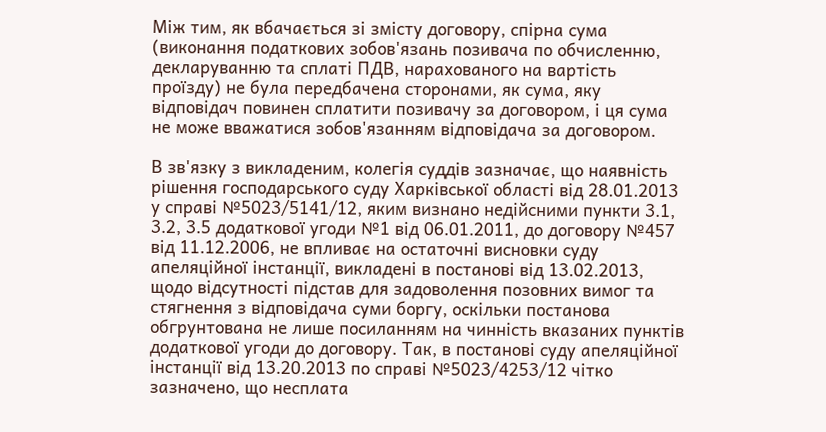Між тим, як вбачається зі змісту договору, спірна сума (виконання податкових зобов'язань позивача по обчисленню, декларуванню та сплаті ПДВ, нарахованого на вартість проїзду) не була передбачена сторонами, як сума, яку відповідач повинен сплатити позивачу за договором, і ця сума не може вважатися зобов'язанням відповідача за договором.

В зв'язку з викладеним, колегія суддів зазначає, що наявність рішення господарського суду Харківської області від 28.01.2013 у справі №5023/5141/12, яким визнано недійсними пункти 3.1, 3.2, 3.5 додаткової угоди №1 від 06.01.2011, до договору №457 від 11.12.2006, не впливає на остаточні висновки суду апеляційної інстанції, викладені в постанові від 13.02.2013, щодо відсутності підстав для задоволення позовних вимог та стягнення з відповідача суми боргу, оскільки постанова обгрунтована не лише посиланням на чинність вказаних пунктів додаткової угоди до договору. Так, в постанові суду апеляційної інстанції від 13.20.2013 по справі №5023/4253/12 чітко зазначено, що несплата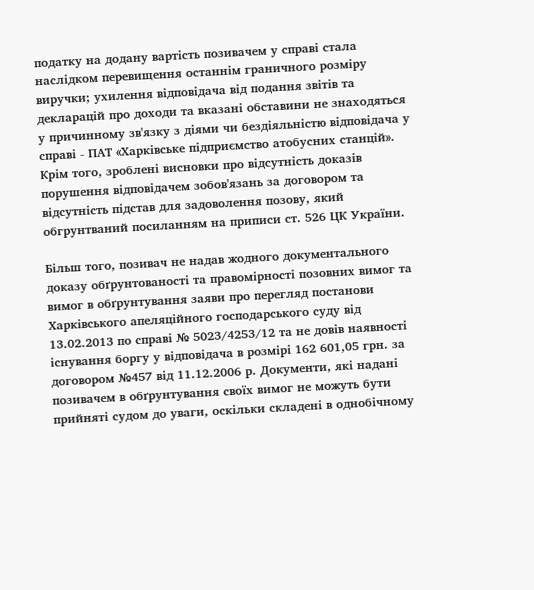податку на додану вартість позивачем у справі стала наслідком перевищення останнім граничного розміру виручки; ухилення відповідача від подання звітів та декларацій про доходи та вказані обставини не знаходяться у причинному зв'язку з діями чи бездіяльністю відповідача у справі - ПАТ «Харківське підприємство атобусних станцій». Крім того, зроблені висновки про відсутність доказів порушення відповідачем зобов'язань за договором та відсутність підстав для задоволення позову, який обгрунтваний посиланням на приписи ст. 526 ЦК України.

Більш того, позивач не надав жодного документального доказу обґрунтованості та правомірності позовних вимог та вимог в обґрунтування заяви про перегляд постанови Харківського апеляційного господарського суду від 13.02.2013 по справі № 5023/4253/12 та не довів наявності існування боргу у відповідача в розмірі 162 601,05 грн. за договором №457 від 11.12.2006 р. Документи, які надані позивачем в обґрунтування своїх вимог не можуть бути прийняті судом до уваги, оскільки складені в однобічному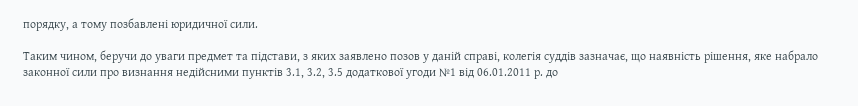порядку, а тому позбавлені юридичної сили.

Таким чином, беручи до уваги предмет та підстави, з яких заявлено позов у даній справі, колегія суддів зазначає, що наявність рішення, яке набрало законної сили про визнання недійсними пунктів 3.1, 3.2, 3.5 додаткової угоди №1 від 06.01.2011 р. до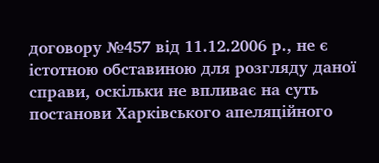договору №457 від 11.12.2006 р., не є істотною обставиною для розгляду даної справи, оскільки не впливає на суть постанови Харківського апеляційного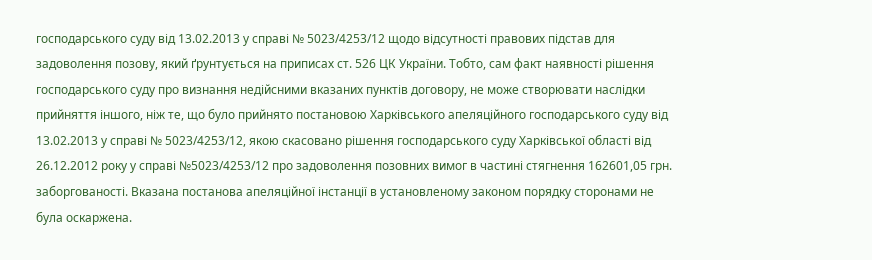господарського суду від 13.02.2013 у справі № 5023/4253/12 щодо відсутності правових підстав для задоволення позову, який ґрунтується на приписах ст. 526 ЦК України. Тобто, сам факт наявності рішення господарського суду про визнання недійсними вказаних пунктів договору, не може створювати наслідки прийняття іншого, ніж те, що було прийнято постановою Харківського апеляційного господарського суду від 13.02.2013 у справі № 5023/4253/12, якою скасовано рішення господарського суду Харківської області від 26.12.2012 року у справі №5023/4253/12 про задоволення позовних вимог в частині стягнення 162601,05 грн. заборгованості. Вказана постанова апеляційної інстанції в установленому законом порядку сторонами не була оскаржена.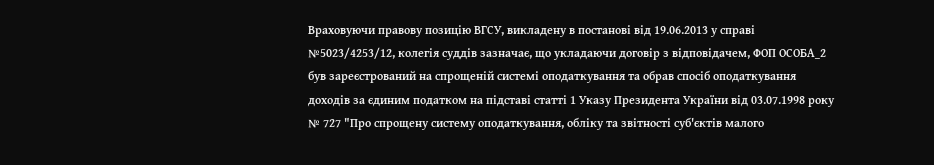Враховуючи правову позицію ВГСУ, викладену в постанові від 19.06.2013 у справі №5023/4253/12, колегія суддів зазначає, що укладаючи договір з відповідачем, ФОП ОСОБА_2 був зареєстрований на спрощеній системі оподаткування та обрав спосіб оподаткування доходів за єдиним податком на підставі статті 1 Указу Президента України від 03.07.1998 року № 727 "Про спрощену систему оподаткування, обліку та звітності суб'єктів малого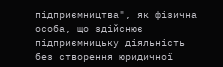підприємництва", як фізична особа, що здійснює підприємницьку діяльність без створення юридичної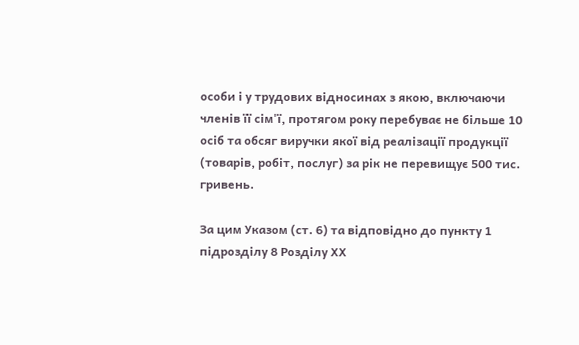особи і у трудових відносинах з якою, включаючи членів її сім'ї, протягом року перебуває не більше 10 осіб та обсяг виручки якої від реалізації продукції (товарів, робіт, послуг) за рік не перевищує 500 тис. гривень.

За цим Указом (ст. 6) та відповідно до пункту 1 підрозділу 8 Розділу ХХ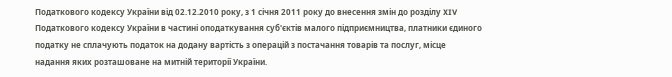Податкового кодексу України від 02.12.2010 року, з 1 січня 2011 року до внесення змін до розділу XIV Податкового кодексу України в частині оподаткування суб'єктів малого підприємництва, платники єдиного податку не сплачують податок на додану вартість з операцій з постачання товарів та послуг, місце надання яких розташоване на митній території України.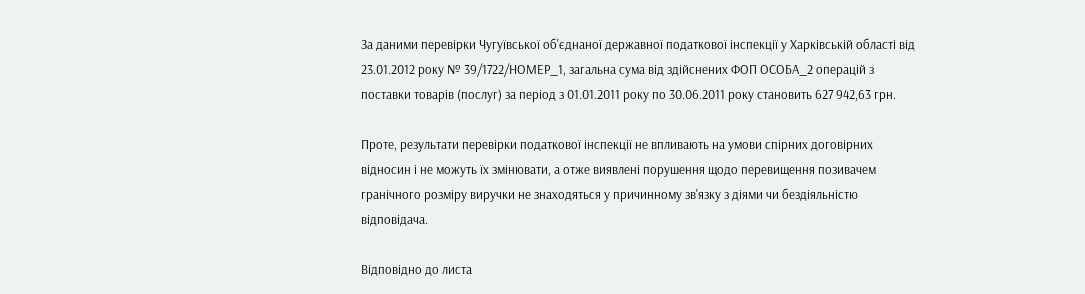За даними перевірки Чугуївської об'єднаної державної податкової інспекції у Харківській області від 23.01.2012 року № 39/1722/НОМЕР_1, загальна сума від здійснених ФОП ОСОБА_2 операцій з поставки товарів (послуг) за період з 01.01.2011 року по 30.06.2011 року становить 627 942,63 грн.

Проте, результати перевірки податкової інспекції не впливають на умови спірних договірних відносин і не можуть їх змінювати, а отже виявлені порушення щодо перевищення позивачем гранічного розміру виручки не знаходяться у причинному зв'язку з діями чи бездіяльністю відповідача.

Відповідно до листа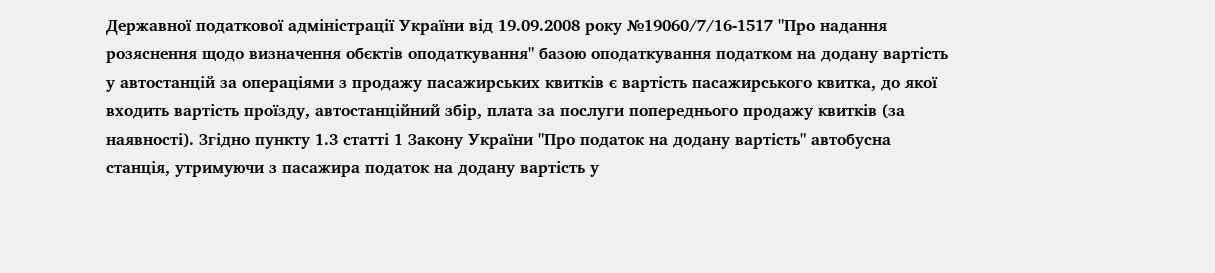Державної податкової адміністрації України від 19.09.2008 року №19060/7/16-1517 "Про надання розяснення щодо визначення обєктів оподаткування" базою оподаткування податком на додану вартість у автостанцій за операціями з продажу пасажирських квитків є вартість пасажирського квитка, до якої входить вартість проїзду, автостанційний збір, плата за послуги попереднього продажу квитків (за наявності). Згідно пункту 1.3 статті 1 Закону України "Про податок на додану вартість" автобусна станція, утримуючи з пасажира податок на додану вартість у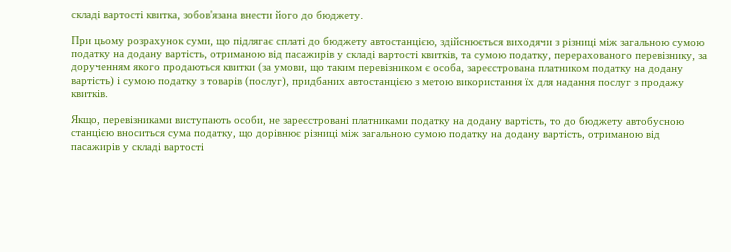складі вартості квитка, зобов'язана внести його до бюджету.

При цьому розрахунок суми, що підлягає сплаті до бюджету автостанцією, здійснюється виходячи з різниці між загальною сумою податку на додану вартість, отриманою від пасажирів у складі вартості квитків, та сумою податку, перерахованого перевізнику, за дорученням якого продаються квитки (за умови, що таким перевізником є особа, зареєстрована платником податку на додану вартість) і сумою податку з товарів (послуг), придбаних автостанцією з метою використання їх для надання послуг з продажу квитків.

Якщо, перевізниками виступають особи, не зареєстровані платниками податку на додану вартість, то до бюджету автобусною станцією вноситься сума податку, що дорівнює різниці між загальною сумою податку на додану вартість, отриманою від пасажирів у складі вартості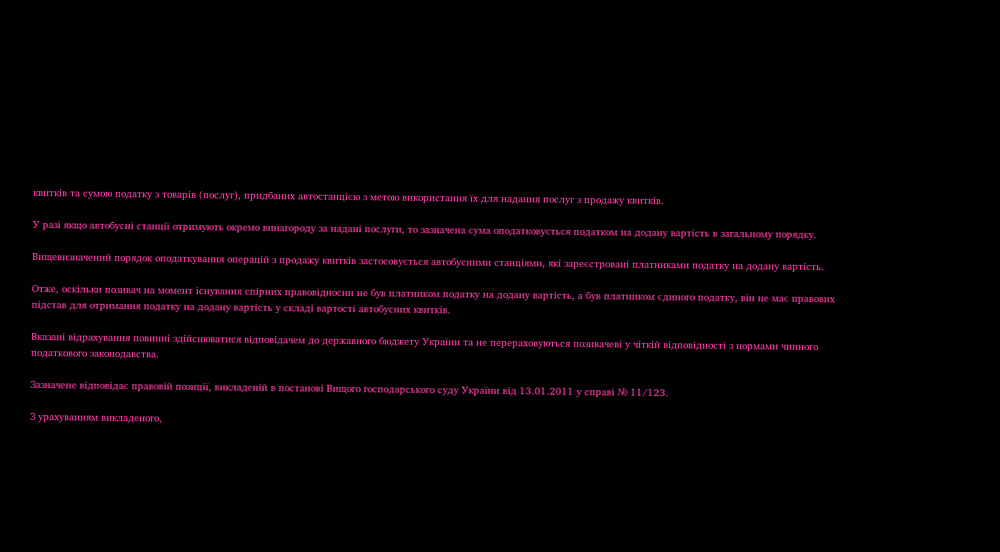квитків та сумою податку з товарів (послуг), придбаних автостанцією з метою використання їх для надання послуг з продажу квитків.

У разі якщо автобусні станції отримують окремо винагороду за надані послуги, то зазначена сума оподатковується податком на додану вартість в загальному порядку.

Вищевизначений порядок оподаткування операцій з продажу квитків застосовується автобусними станціями, які зареєстровані платниками податку на додану вартість.

Отже, оскільки позивач на момент існування спірних правовідносин не був платником податку на додану вартість, а був платником єдиного податку, він не має правових підстав для отримання податку на додану вартість у складі вартості автобусних квитків.

Вказані відрахування повинні здійснюватися відповідачем до державного бюджету України та не перераховуються позивачеві у чіткій відповідності з нормами чинного податкового законодавства.

Зазначене відповідає правовій позиції, викладеній в постанові Вищого господарського суду України від 13.01.2011 у справі № 11/123.

З урахуванням викладеного,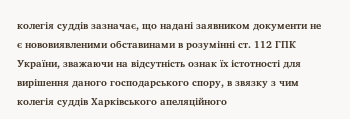колегія суддів зазначає, що надані заявником документи не є нововиявленими обставинами в розумінні ст. 112 ГПК України, зважаючи на відсутність ознак їх істотності для вирішення даного господарського спору, в звязку з чим колегія суддів Харківського апеляційного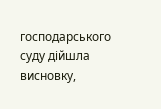господарського суду дійшла висновку,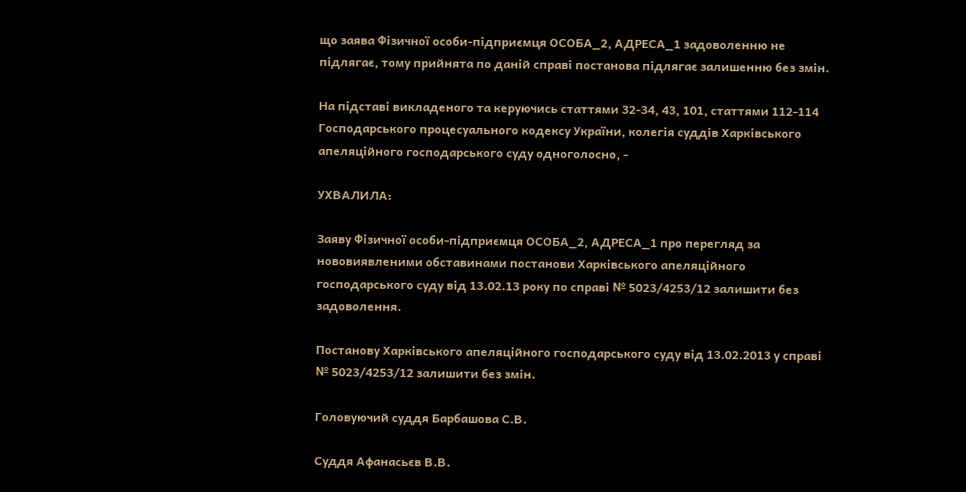що заява Фізичної особи-підприємця ОСОБА_2, АДРЕСА_1 задоволенню не підлягає, тому прийнята по даній справі постанова підлягає залишенню без змін.

На підставі викладеного та керуючись статтями 32-34, 43, 101, статтями 112-114 Господарського процесуального кодексу України, колегія суддів Харківського апеляційного господарського суду одноголосно, -

УХВАЛИЛА:

Заяву Фізичної особи-підприємця ОСОБА_2, АДРЕСА_1 про перегляд за нововиявленими обставинами постанови Харківського апеляційного господарського суду від 13.02.13 року по справі № 5023/4253/12 залишити без задоволення.

Постанову Харківського апеляційного господарського суду від 13.02.2013 у справі № 5023/4253/12 залишити без змін.

Головуючий суддя Барбашова С.В.

Суддя Афанасьєв В.В.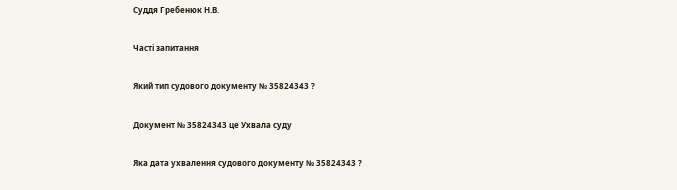Суддя Гребенюк Н.В.

Часті запитання

Який тип судового документу № 35824343 ?

Документ № 35824343 це Ухвала суду

Яка дата ухвалення судового документу № 35824343 ?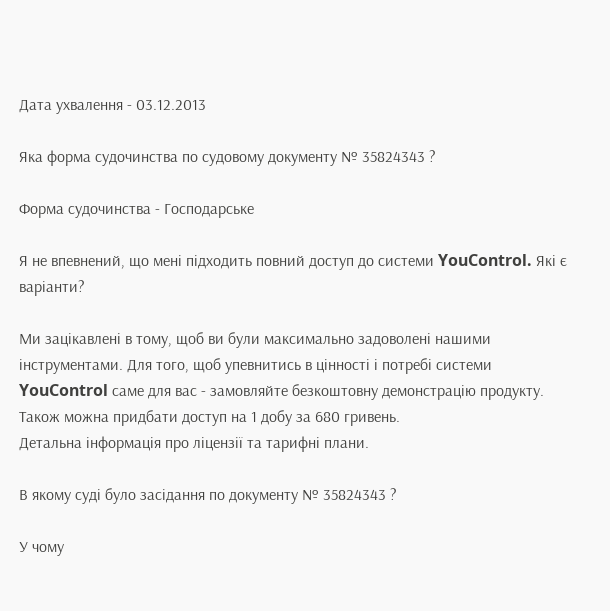Дата ухвалення - 03.12.2013

Яка форма судочинства по судовому документу № 35824343 ?

Форма судочинства - Господарське

Я не впевнений, що мені підходить повний доступ до системи YouControl. Які є варіанти?

Ми зацікавлені в тому, щоб ви були максимально задоволені нашими інструментами. Для того, щоб упевнитись в цінності і потребі системи YouControl саме для вас - замовляйте безкоштовну демонстрацію продукту. Також можна придбати доступ на 1 добу за 680 гривень.
Детальна інформація про ліцензії та тарифні плани.

В якому cуді було засідання по документу № 35824343 ?

У чому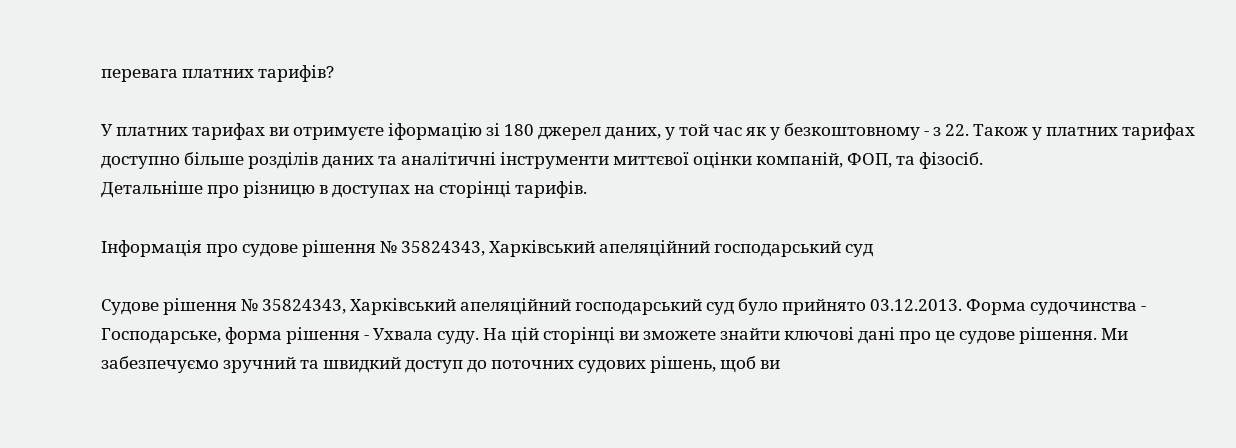перевага платних тарифів?

У платних тарифах ви отримуєте іформацію зі 180 джерел даних, у той час як у безкоштовному - з 22. Також у платних тарифах доступно більше розділів даних та аналітичні інструменти миттєвої оцінки компаній, ФОП, та фізосіб.
Детальніше про різницю в доступах на сторінці тарифів.

Інформація про судове рішення № 35824343, Харківський апеляційний господарський суд

Судове рішення № 35824343, Харківський апеляційний господарський суд було прийнято 03.12.2013. Форма судочинства - Господарське, форма рішення - Ухвала суду. На цій сторінці ви зможете знайти ключові дані про це судове рішення. Ми забезпечуємо зручний та швидкий доступ до поточних судових рішень, щоб ви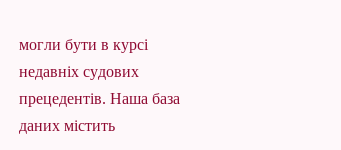могли бути в курсі недавніх судових прецедентів. Наша база даних містить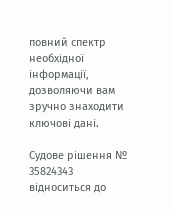повний спектр необхідної інформації, дозволяючи вам зручно знаходити ключові дані.

Судове рішення № 35824343 відноситься до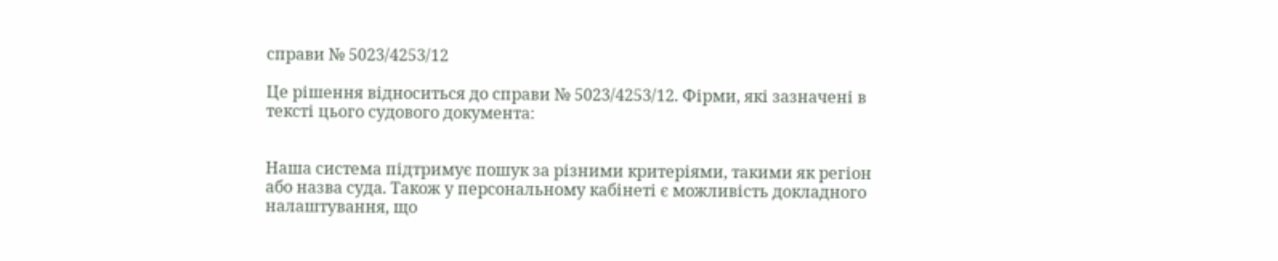справи № 5023/4253/12

Це рішення відноситься до справи № 5023/4253/12. Фірми, які зазначені в тексті цього судового документа:


Наша система підтримує пошук за різними критеріями, такими як регіон або назва суда. Також у персональному кабінеті є можливість докладного налаштування, що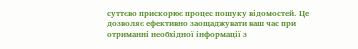суттєво прискорює процес пошуку відомостей. Це дозволяє ефективно заощаджувати ваш час при отриманні необхідної інформації з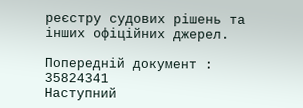реєстру судових рішень та інших офіційних джерел.

Попередній документ : 35824341
Наступний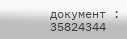документ : 35824344